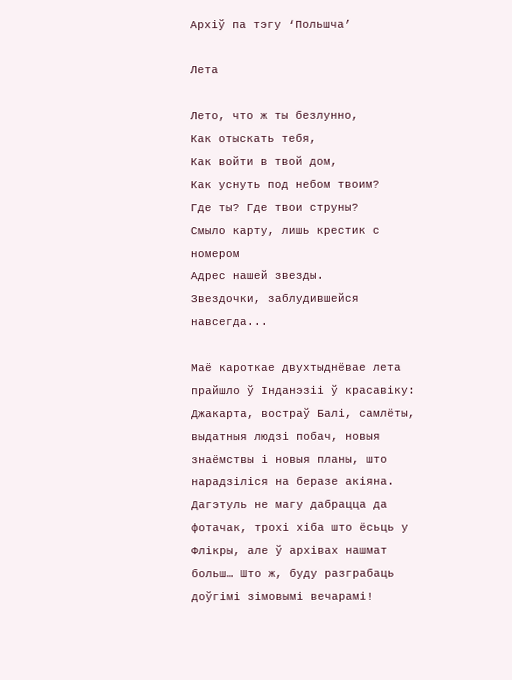Архіў па тэгу ‘Польшча’

Лета

Лето, что ж ты безлунно,
Как отыскать тебя,
Как войти в твой дом,
Как уснуть под небом твоим?
Где ты? Где твои струны?
Смыло карту, лишь крестик с номером
Адрес нашей звезды.
Звездочки, заблудившейся навсегда...

Маё кароткае двухтыднёвае лета прайшло ў Інданэзіі ў красавіку: Джакарта, востраў Балі, самлёты, выдатныя людзі побач, новыя знаёмствы і новыя планы, што нарадзіліся на беразе акіяна. Дагэтуль не магу дабрацца да фотачак, трохі хіба што ёсьць у Флікры, але ў архівах нашмат больш… Што ж, буду разграбаць доўгімі зімовымі вечарамі!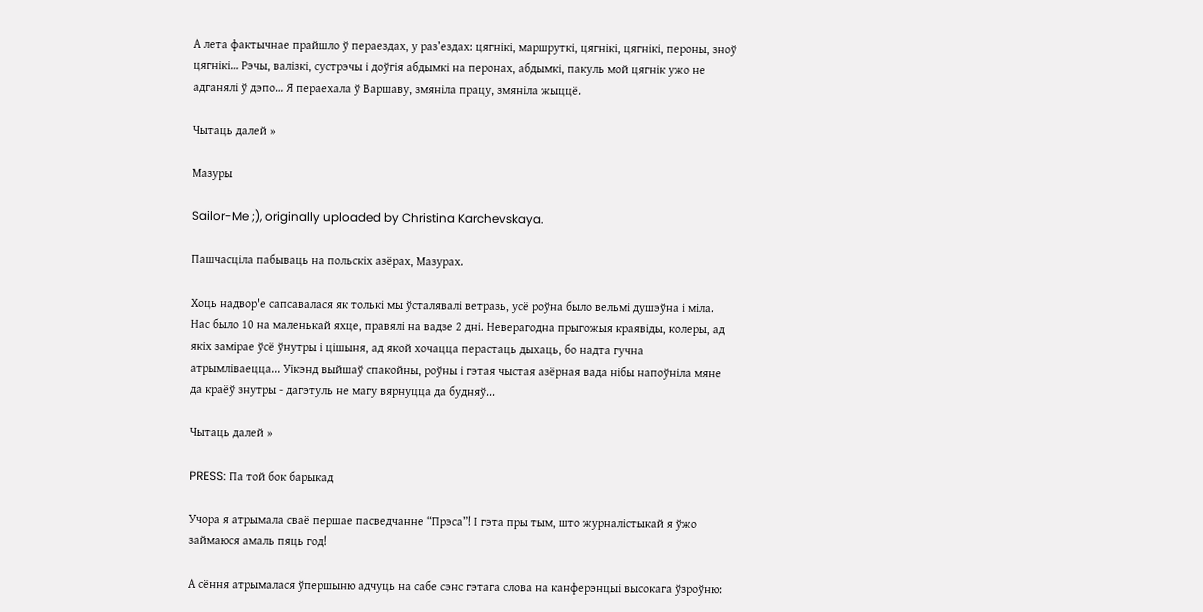А лета фактычнае прайшло ў пераездах, у раз’ездах: цягнікі, маршруткі, цягнікі, цягнікі, пероны, зноў цягнікі… Рэчы, валізкі, сустрэчы і доўгія абдымкі на перонах, абдымкі, пакуль мой цягнік ужо не адганялі ў дэпо… Я пераехала ў Варшаву, змяніла працу, змяніла жыццё.

Чытаць далей »

Мазуры

Sailor-Me ;), originally uploaded by Christina Karchevskaya.

Пашчасціла пабываць на польскіх азёрах, Мазурах.

Хоць надвор'е сапсавалася як толькі мы ўсталявалі ветразь, усё роўна было вельмі душэўна і міла. Нас было 10 на маленькай яхце, правялі на вадзе 2 дні. Неверагодна прыгожыя краявіды, колеры, ад якіх замірае ўсё ўнутры і цішыня, ад якой хочацца перастаць дыхаць, бо надта гучна атрымліваецца... Уікэнд выйшаў спакойны, роўны і гэтая чыстая азёрная вада нібы напоўніла мяне да краёў знутры - дагэтуль не магу вярнуцца да будняў...

Чытаць далей »

PRESS: Па той бок барыкад

Учора я атрымала сваё першае пасведчанне “Прэса”! І гэта пры тым, што журналістыкай я ўжо займаюся амаль пяць год!

А сёння атрымалася ўпершыню адчуць на сабе сэнс гэтага слова на канферэнцыі высокага ўзроўню: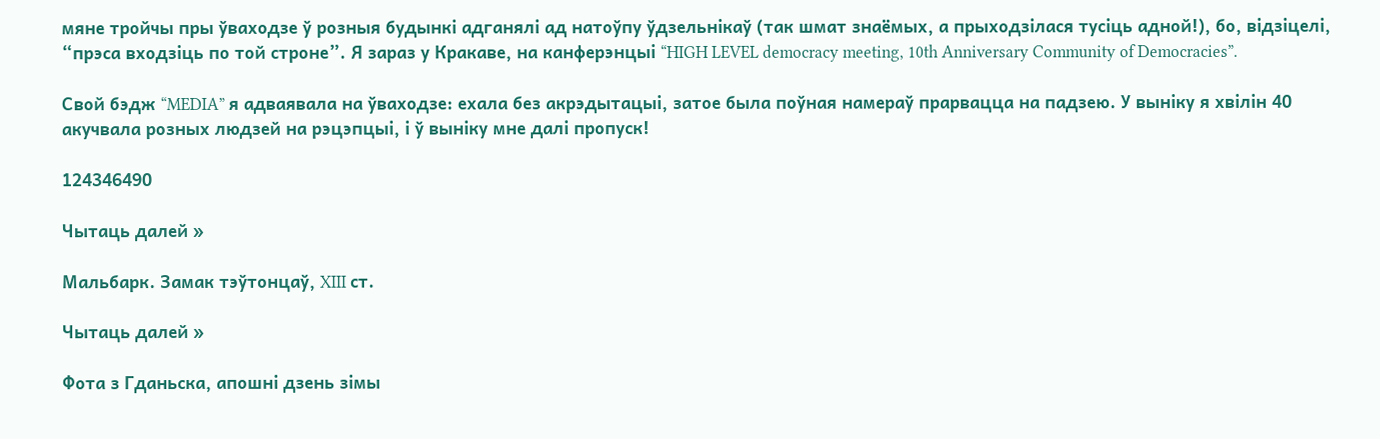мяне тройчы пры ўваходзе ў розныя будынкі адганялі ад натоўпу ўдзельнікаў (так шмат знаёмых, а прыходзілася тусіць адной!), бо, відзіцелі, “прэса входзіць по той строне”. Я зараз у Кракаве, на канферэнцыі “HIGH LEVEL democracy meeting, 10th Anniversary Community of Democracies”.

Свой бэдж “MEDIA” я адваявала на ўваходзе: ехала без акрэдытацыі, затое была поўная намераў прарвацца на падзею. У выніку я хвілін 40 акучвала розных людзей на рэцэпцыі, і ў выніку мне далі пропуск!

124346490

Чытаць далей »

Мальбарк. Замак тэўтонцаў, XIII ст.

Чытаць далей »

Фота з Гданьска, апошні дзень зімы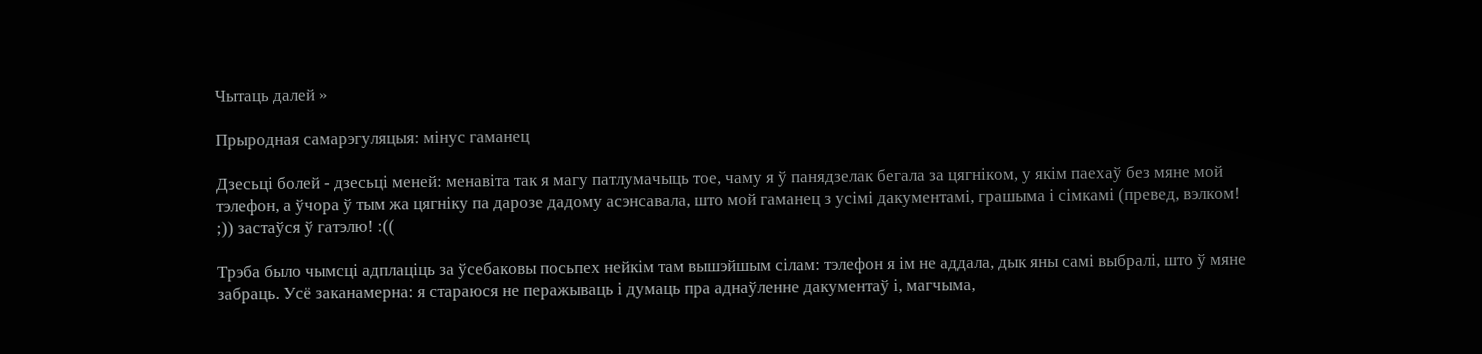Чытаць далей »

Прыродная самарэгуляцыя: мінус гаманец

Дзесьці болей - дзесьці меней: менавіта так я магу патлумачыць тое, чаму я ў панядзелак бегала за цягніком, у якім паехаў без мяне мой тэлефон, а ўчора ў тым жа цягніку па дарозе дадому асэнсавала, што мой гаманец з усімі дакументамі, грашыма і сімкамі (превед, вэлком! ;)) застаўся ў гатэлю! :((

Трэба было чымсці адплаціць за ўсебаковы посьпех нейкім там вышэйшым сілам: тэлефон я ім не аддала, дык яны самі выбралі, што ў мяне забраць. Усё заканамерна: я стараюся не перажываць і думаць пра аднаўленне дакументаў і, магчыма,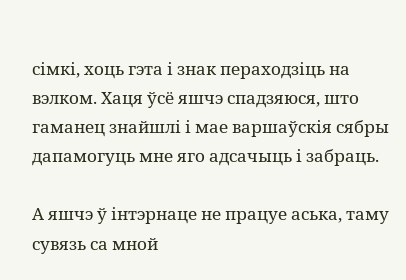сімкі, хоць гэта і знак пераходзіць на вэлком. Хаця ўсё яшчэ спадзяюся, што гаманец знайшлі і мае варшаўскія сябры дапамогуць мне яго адсачыць і забраць.

А яшчэ ў інтэрнаце не працуе аська, таму сувязь са мной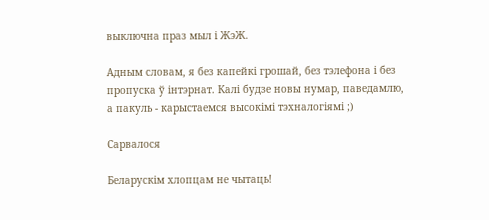выключна праз мыл і ЖэЖ.

Адным словам, я без капейкі грошай, без тэлефона і без пропуска ў інтэрнат. Калі будзе новы нумар, паведамлю, а пакуль - карыстаемся высокімі тэхналогіямі ;)

Сарвалося

Беларускім хлопцам не чытаць!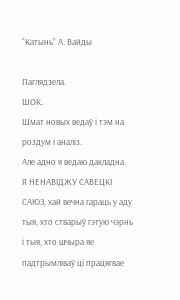“Катынь” А. Вайды

Паглядзела.
ШОК.
Шмат новых ведаў і тэм на роздум і аналіз.
Але адно я ведаю дакладна.
Я НЕНАВІДЖУ САВЕЦКІ САЮЗ, хай вечна гараць у аду тыя, хто стварыў гэтую чэрнь і тыя, хто шчыра яе падтрымліваў ці працягвае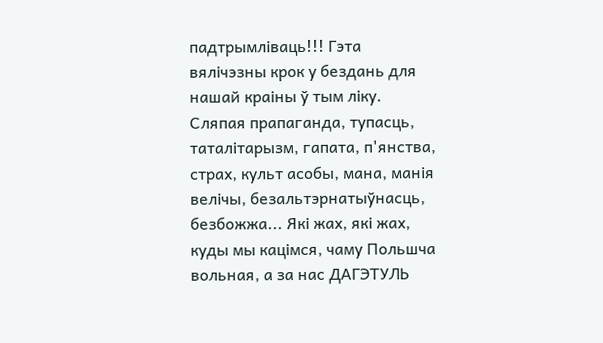падтрымліваць!!! Гэта вялічэзны крок у бездань для нашай краіны ў тым ліку. Сляпая прапаганда, тупасць, таталітарызм, гапата, п'янства, страх, культ асобы, мана, манія велічы, безальтэрнатыўнасць, безбожжа... Які жах, які жах, куды мы кацімся, чаму Польшча вольная, а за нас ДАГЭТУЛЬ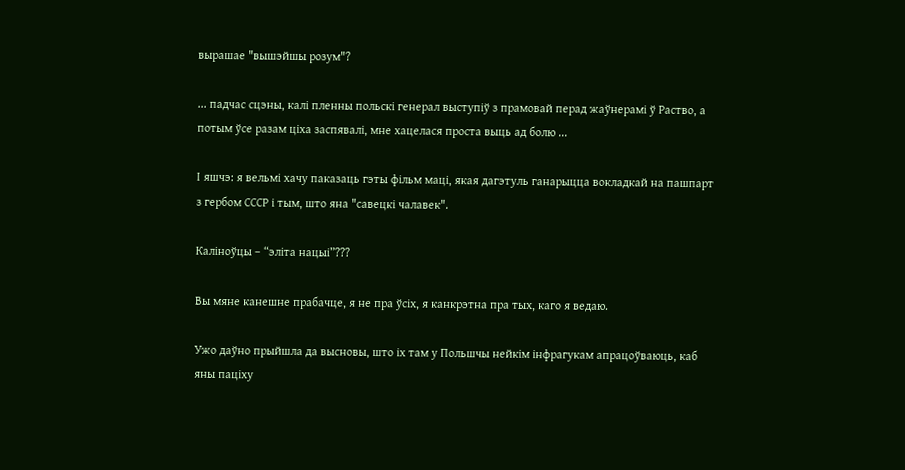вырашае "вышэйшы розум"?

... падчас сцэны, калі пленны польскі генерал выступіў з прамовай перад жаўнерамі ў Раство, а потым ўсе разам ціха заспявалі, мне хацелася проста выць ад болю ...

І яшчэ: я вельмі хачу паказаць гэты фільм маці, якая дагэтуль ганарыцца вокладкай на пашпарт з гербом СССР і тым, што яна "савецкі чалавек".

Каліноўцы – “эліта нацыі”???

Вы мяне канешне прабачце, я не пра ўсіх, я канкрэтна пра тых, каго я ведаю.

Ужо даўно прыйшла да высновы, што іх там у Польшчы нейкім інфрагукам апрацоўваюць, каб яны паціху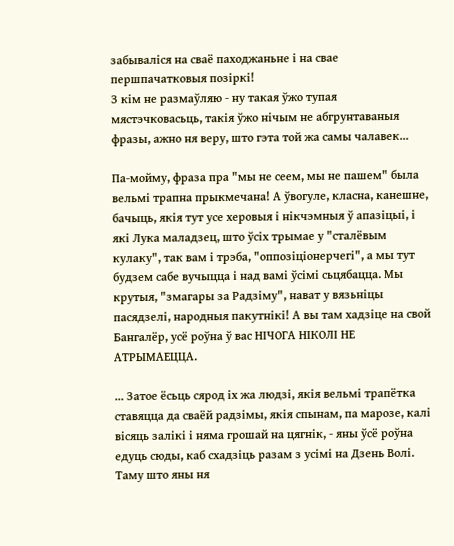забываліся на сваё паходжаньне і на свае першпачатковыя позіркі!
З кім не размаўляю - ну такая ўжо тупая мястэчковасьць, такія ўжо нічым не абгрунтаваныя фразы, ажно ня веру, што гэта той жа самы чалавек...

Па-мойму, фраза пра "мы не сеем, мы не пашем" была вельмі трапна прыкмечана! А ўвогуле, класна, канешне, бачыць, якія тут усе херовыя і нікчэмныя ў апазіцыі, і які Лука маладзец, што ўсіх трымае у "сталёвым кулаку", так вам і трэба, "оппозіціонерчегі", а мы тут будзем сабе вучыцца і над вамі ўсімі сьцябацца. Мы крутыя, "змагары за Радзіму", нават у вязьніцы пасядзелі, народныя пакутнікі! А вы там хадзіце на свой Бангалёр, усё роўна ў вас НІЧОГА НІКОЛІ НЕ АТРЫМАЕЦЦА.

... Затое ёсьць сярод іх жа людзі, якія вельмі трапётка ставяцца да сваёй радзімы, якія спынам, па марозе, калі вісяць залікі і няма грошай на цягнік, - яны ўсё роўна едуць сюды, каб схадзіць разам з усімі на Дзень Волі. Таму што яны ня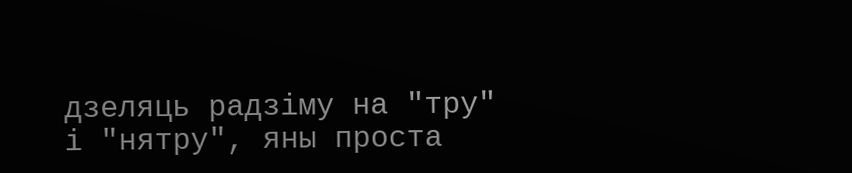дзеляць радзіму на "тру" і "нятру", яны проста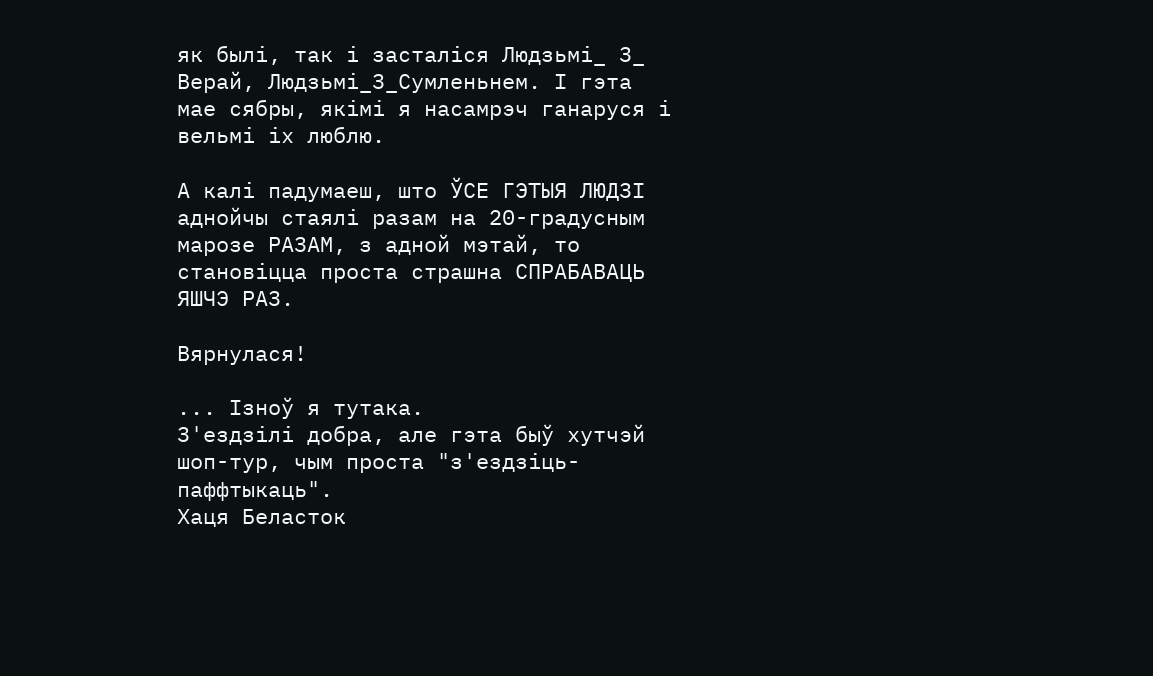як былі, так і засталіся Людзьмі_ З_ Верай, Людзьмі_З_Сумленьнем. І гэта мае сябры, якімі я насамрэч ганаруся і вельмі іх люблю.

А калі падумаеш, што ЎСЕ ГЭТЫЯ ЛЮДЗІ аднойчы стаялі разам на 20-градусным марозе РАЗАМ, з адной мэтай, то становіцца проста страшна СПРАБАВАЦЬ ЯШЧЭ РАЗ.

Вярнулася!

... Ізноў я тутака.
З'ездзілі добра, але гэта быў хутчэй шоп-тур, чым проста "з'ездзіць-паффтыкаць".
Хаця Беласток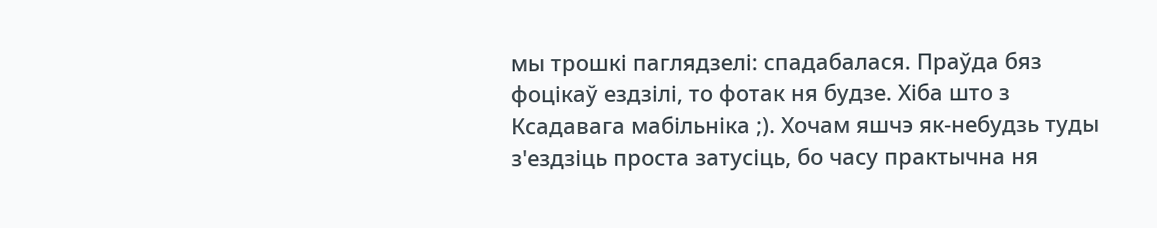мы трошкі паглядзелі: спадабалася. Праўда бяз фоцікаў ездзілі, то фотак ня будзе. Хіба што з Ксадавага мабільніка ;). Хочам яшчэ як-небудзь туды з'ездзіць проста затусіць, бо часу практычна ня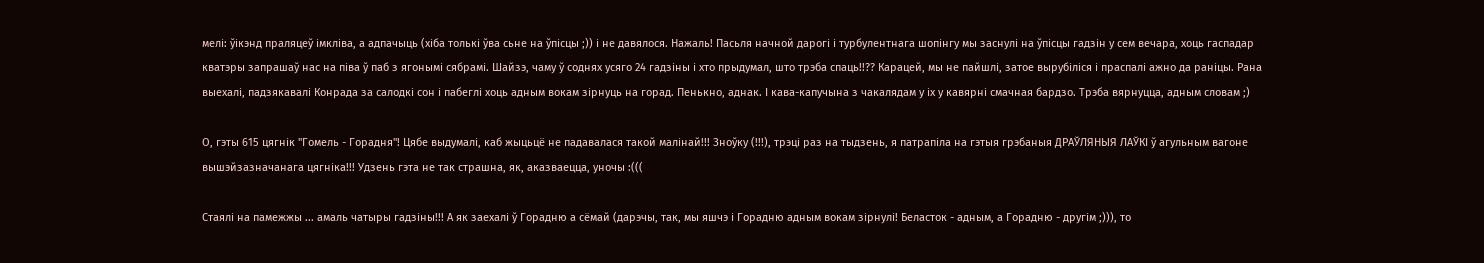мелі: ўікэнд праляцеў імкліва, а адпачыць (хіба толькі ўва сьне на ўпісцы ;)) і не давялося. Нажаль! Пасьля начной дарогі і турбулентнага шопінгу мы заснулі на ўпісцы гадзін у сем вечара, хоць гаспадар кватэры запрашаў нас на піва ў паб з ягонымі сябрамі. Шайзэ, чаму ў соднях усяго 24 гадзіны і хто прыдумал, што трэба спаць!!?? Карацей, мы не пайшлі, затое вырубіліся і праспалі ажно да раніцы. Рана выехалі, падзякавалі Конрада за салодкі сон і пабеглі хоць адным вокам зірнуць на горад. Пенькно, аднак. І кава-капучына з чакалядам у іх у кавярні смачная бардзо. Трэба вярнуцца, адным словам ;)

О, гэты 615 цягнік "Гомель - Горадня"! Цябе выдумалі, каб жыцьцё не падавалася такой малінай!!! Зноўку (!!!), трэці раз на тыдзень, я патрапіла на гэтыя грэбаныя ДРАЎЛЯНЫЯ ЛАЎКІ ў агульным вагоне вышэйзазначанага цягніка!!! Удзень гэта не так страшна, як, аказваецца, уночы :(((

Стаялі на памежжы ... амаль чатыры гадзіны!!! А як заехалі ў Горадню а сёмай (дарэчы, так, мы яшчэ і Горадню адным вокам зірнулі! Беласток - адным, а Горадню - другім ;))), то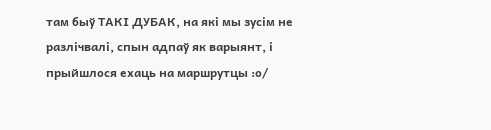там быў ТАКІ ДУБАК, на які мы зусім не разлічвалі, спын адпаў як варыянт, і прыйшлося ехаць на маршрутцы :о/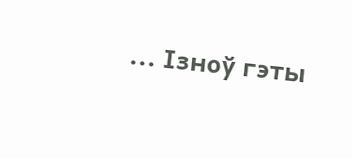... Ізноў гэты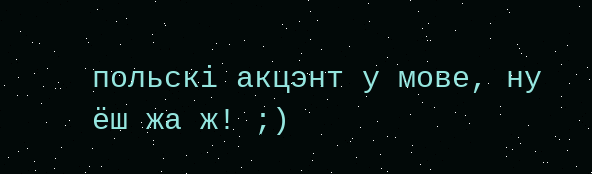польскі акцэнт у мове, ну ёш жа ж! ;)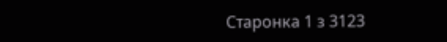Старонка 1 з 3123